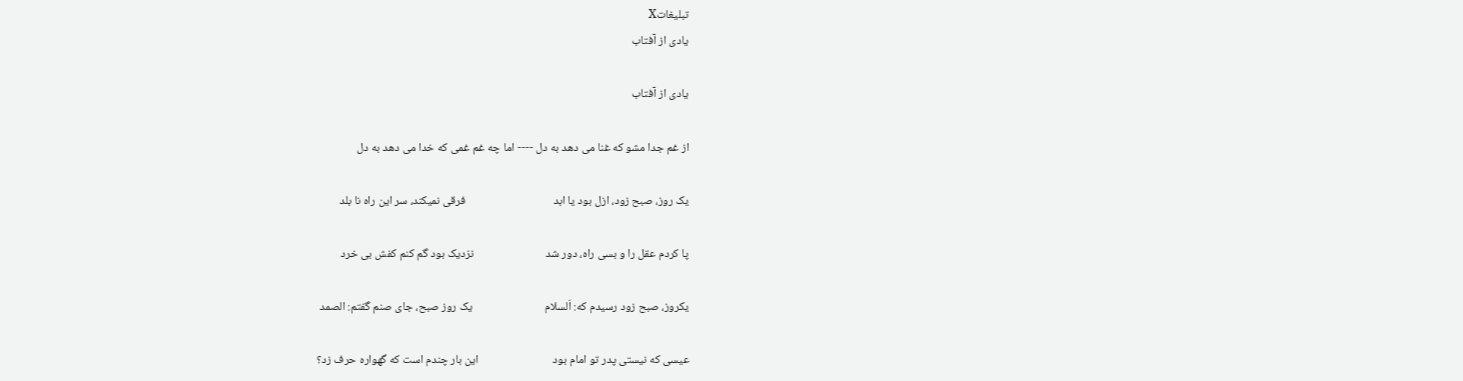تبليغاتX
یادی از آفتاب

یادی از آفتاب

از غم جدا مشو که غنا می دهد به دل ---- اما چه غم غمی که خدا می دهد به دل

یک روز، صبح زود، ازل بود یا ابد                                 فرقی نمیکند، سر این راه نا بلد

پا کردم عقل را و بسی راه، دور شد                           نزدیک بود گم کنم کفش بی خرد

یکروز، صبح زود رسیدم که: اَلسلام                           یک روز صبح، جای صنم گفتم: الصمد

عیسی که نیستی پدر تو امام بود                            این بار چندم است که گهواره حرف زد؟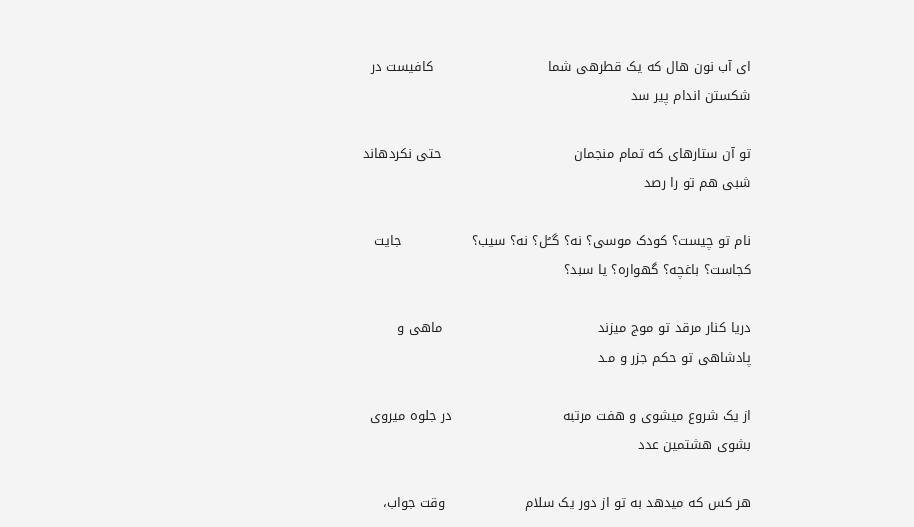ای آب نون هال که یک قطرهی شما                          کافیست در شکستن اندام پیر سد

تو آن ستارهای که تمام منجمان                              حتی نکردهاند شبی هم تو را رصد

نام تو چیست؟ کودک موسی؟ نه؟ گــُل؟ نه؟ سیب؟                جایت کجاست؟ باغچه؟ گهواره؟ یا سبد؟

دریا کنار مرقد تو موج میزند                                   ماهی و پادشاهی تو حکم جزر و مـد

از یک شروع میشوی و هفت مرتبه                         در جلوه میروی بشوی هشتمین عدد

هر کس که میدهد به تو از دور یک سلام                  وقت جواب،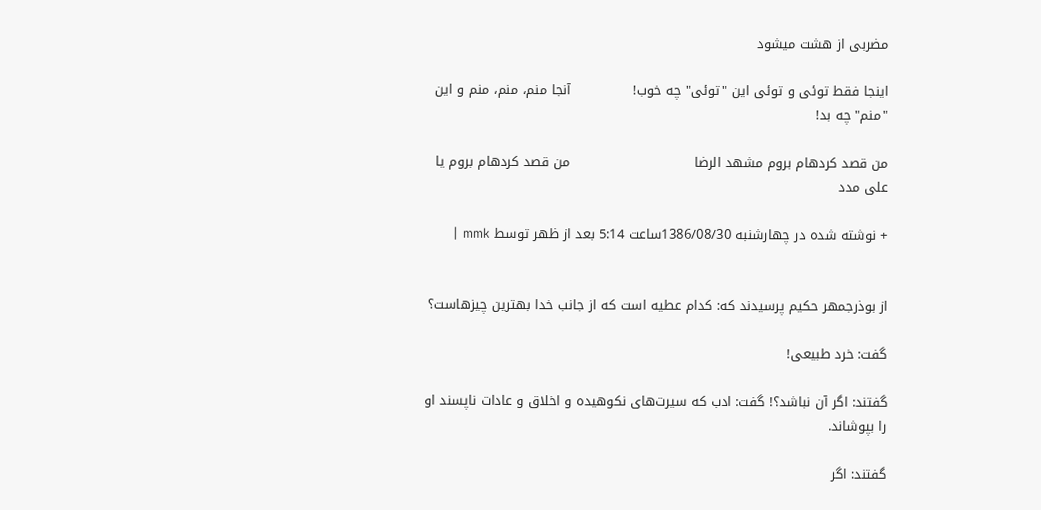مضربی از هشت میشود

اینجا فقط توئی و توئی این "توئی" چه خوب!              آنجا منم، منم، منم و این "منم" چه بد!

من قصد کردهام بروم مشهد الرضا                            من قصد کردهام بروم یا علی مدد

+ نوشته شده در چهارشنبه 1386/08/30ساعت 5:14 بعد از ظهر توسط mmk |


از بوذرجمهر حکیم پرسیدند که: کدام عطیه است که از جانب خدا بهترین چیزهاست؟

گفت: خرد طبیعی!

گفتند: اگر آن نباشد؟! گفت: ادب که سیرت‌های نکوهیده و اخلاق و عادات ناپسند او را بپوشاند.

گفتند: اگر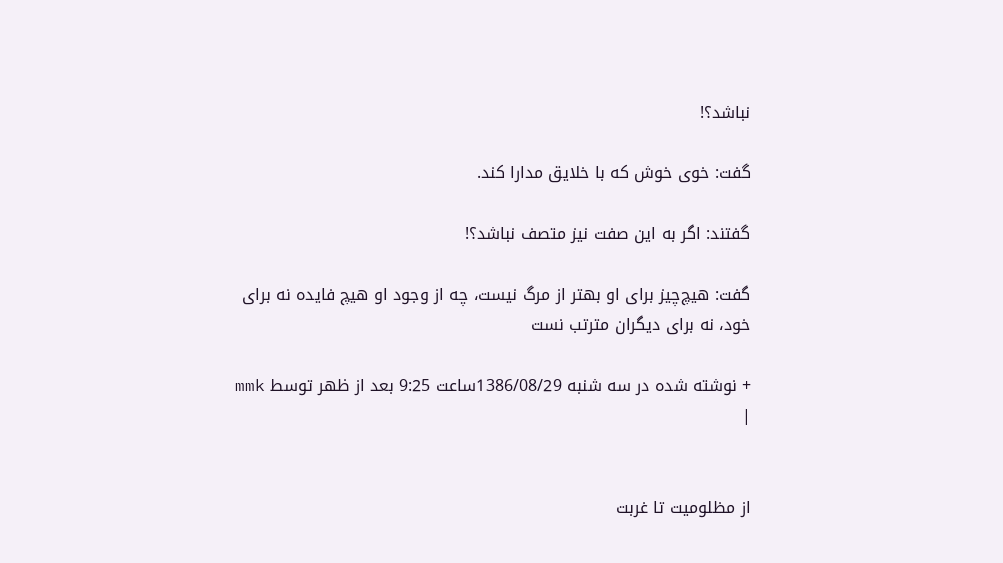نباشد؟!

گفت: خوی خوش که با خلایق مدارا کند.

گفتند: اگر به این صفت نیز متصف نباشد؟!

گفت: هیچ‌چیز برای او بهتر از مرگ نیست، چه از وجود او هیچ فایده نه برای خود، نه برای دیگران مترتب نست

+ نوشته شده در سه شنبه 1386/08/29ساعت 9:25 بعد از ظهر توسط mmk |


از مظلوميت تا غربت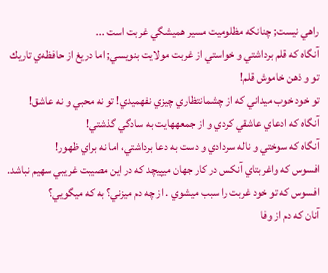راهي نيست; چنانكه مظلوميت مسير هميشگي غربت است ...
آنگاه كه قلم برداشتي و خواستي از غربت مولايت بنويسي; اما دريغ از حافظه‌ي تاريك تو و ذهن خاموش قلم!
تو خود خوب ميداني كه از چشمانتظاري چيزي نفهميدي! تو نه محبي و نه عاشق!
آنگاه كه ادعاي عاشقي كردي و از جمعههايت به سادگي گذشتي!
آنگاه كه سوختي و ناله سردادي و دست به دعا برداشتي، اما نه براي ظهور!
افسوس كه واغربتاي آنكس در كار جهان ميپيچد كه در اين مصيبت غريبي سهيم نباشد. افسوس كه تو خود غربت را سبب ميشوي . از چه دم ميزني؟ به كه ميگويي؟
آنان كه دم از وفا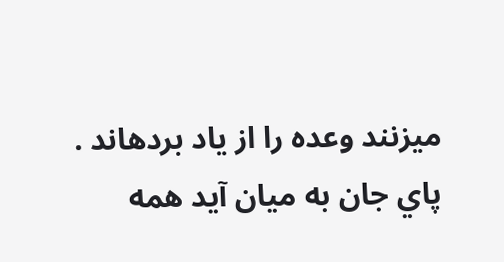ميزنند وعده را از ياد بردهاند .
پاي جان به ميان آيد همه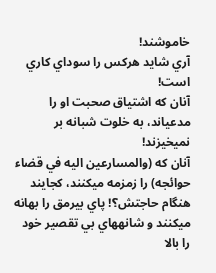خاموشند!
آري شايد هركس را سوداي كاري است!
آنان كه اشتياق صحبت او را مدعياند، به خلوت شبانه بر نميخيزند!
آنان كه (والمسارعين اليه في قضاء حوائجه) را زمزمه ميكنند، كجايند هنگام حاجتش؟! پاي بيرمق را بهانه ميكنند و شانههاي بي تقصير خود را بالا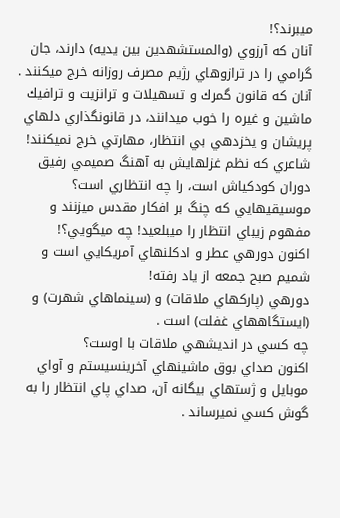ميبرند؟!
آنان كه آرزوي (والمستشهدين بين يديه) دارند، جان گرامي را در ترازوهاي رژيم مصرف روزانه خرج ميكنند .
آنان كه قانون گمرك و تسهيلات و ترانزيت و ترافيك ماشين و غيره را خوب ميدانند، در قانونگذاري دلهاي پريشان و يخزدهي بي انتظار، مهارتي خرج نميكنند!
شاعري كه نظم غزلهايش به آهنگ صميمي رفيق دوران كودكياش است، را چه انتظاري است؟ موسيقيهايي كه چنگ بر افكار مقدس ميزنند و مفهوم زيباي انتظار را ميبلعيد! چه ميگويي؟!
اكنون دورهي عطر و ادكلنهاي آمريكايي است و شميم صبح جمعه از ياد رفته!
دورهي (پاركهاي ملاقات) و (سينماهاي شهرت) و (ايستگاههاي غفلت) است .
چه كسي در انديشهي ملاقات با اوست؟
اكنون صداي بوق ماشينهاي آخرينسيستم و آواي موبايل و ژستهاي بيگانه آن، صداي پاي انتظار را به گوش كسي نميرساند .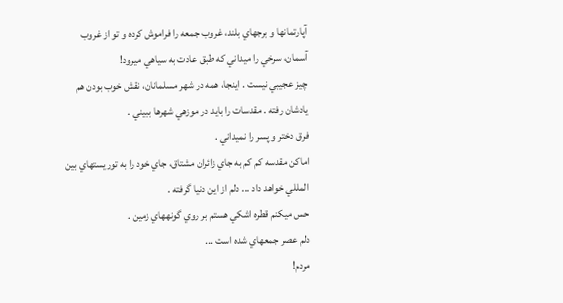آپارتمانها و برجهاي بلند، غروب جمعه را فراموش كرده و تو از غروب آسمان، سرخي را ميداني كه طبق عادت به سياهي ميرود!
چيز عجيبي نيست . اينجا، همه در شهر مسلمانان، نقش خوب بودن هم يادشان رفته . مقدسات را بايد در موزهي شهرها ببيني .
فرق دختر و پسر را نميداني .
اماكن مقدسه كم كم به جاي زائران مشتاق، جاي خود را به توريستهاي بين المللي خواهد داد ... دلم از اين دنيا گرفته .
حس ميكنم قطره اشكي هستم بر روي گونههاي زمين .
دلم عصر جمعهاي شده است ...
مردم!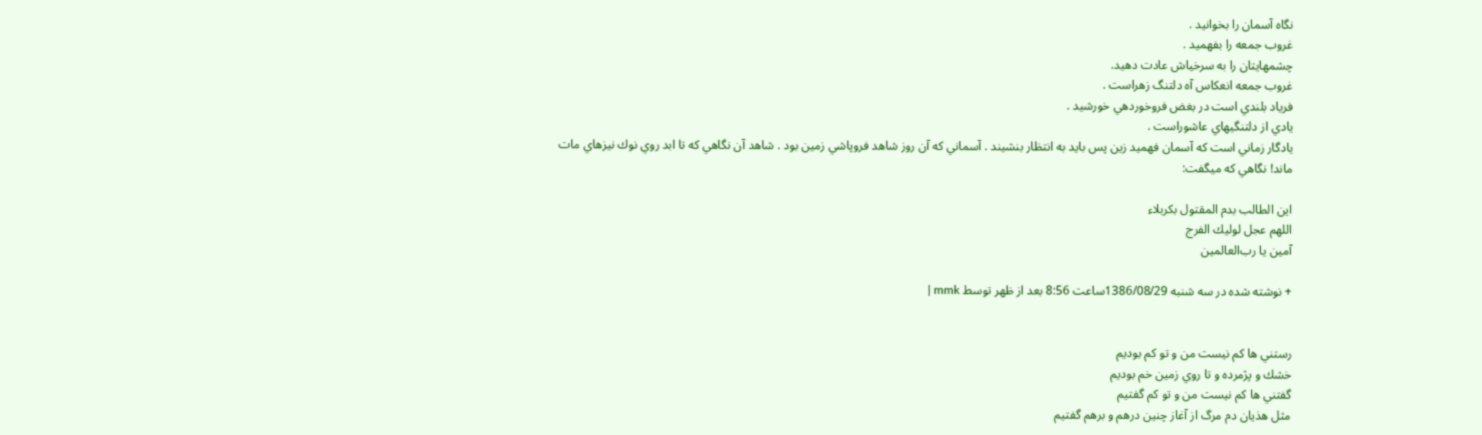نگاه آسمان را بخوانيد .
غروب جمعه را بفهميد .
چشمهايتان را به سرخياش عادت دهيد.
غروب جمعه انعكاس آه دلتنگ زهراست .
فرياد بلندي است در بغض فروخوردهي خورشيد .
يادي از دلتنگيهاي عاشوراست .
يادگار زماني است كه آسمان فهميد زين پس بايد به انتظار بنشيند . آسماني كه آن روز شاهد فروپاشي زمين بود . شاهد آن نگاهي كه تا ابد روي نوك نيزهاي مات ماند! نگاهي كه ميگفت:

اين الطالب بدم المقتول بكربلاء
اللهم عجل لوليك الفرج
آمين يا رب‌العالمين

+ نوشته شده در سه شنبه 1386/08/29ساعت 8:56 بعد از ظهر توسط mmk |


رستني ها كم نيست من و تو كم بوديم
خشك و پژمرده و تا روي زمين خم بوديم
گفتني ها كم نيست من و تو كم گفتيم
مثل هذيان دم مرگ از آغاز چنين درهم و برهم گفتيم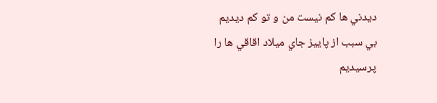ديدني ها كم نيست من و تو كم ديديم
بي سبب از پاييز جاي ميلاد اقاقي ها را پرسيديم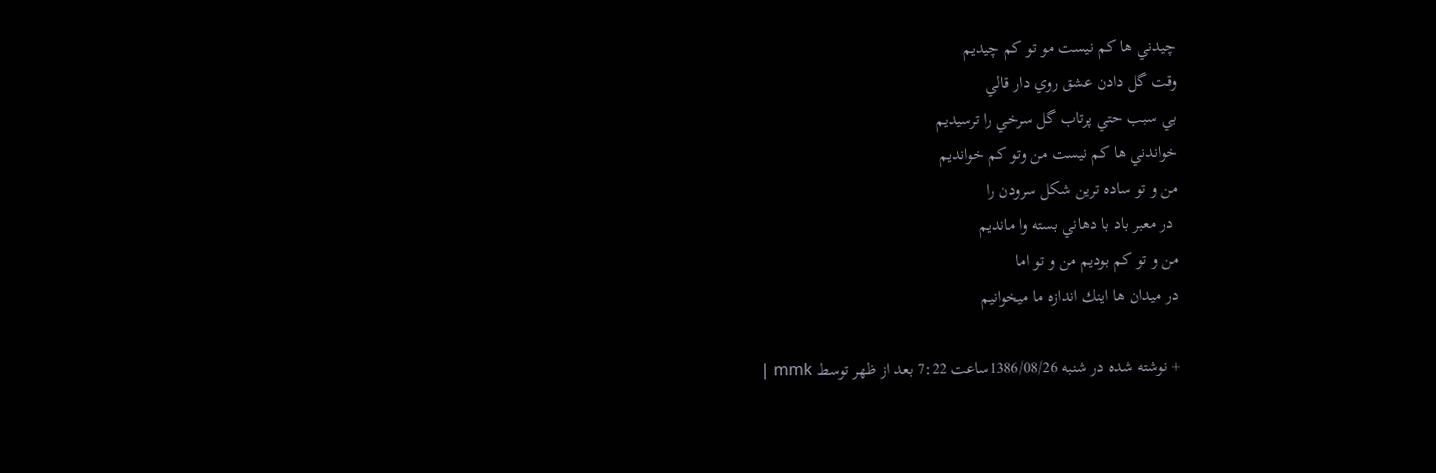چيدني ها كم نيست مو تو كم چيديم
وقت گل دادن عشق روي دار قالي
بي سبب حتي پرتاب گل سرخي را ترسيديم
خواندني ها كم نيست من وتو كم خوانديم
من و تو ساده ترين شكل سرودن را
 در معبر باد با دهاني بسته وا مانديم
من و تو كم بوديم من و تو اما
در ميدان ها اينك اندازه ما ميخوانيم

+ نوشته شده در شنبه 1386/08/26ساعت 7:22 بعد از ظهر توسط mmk |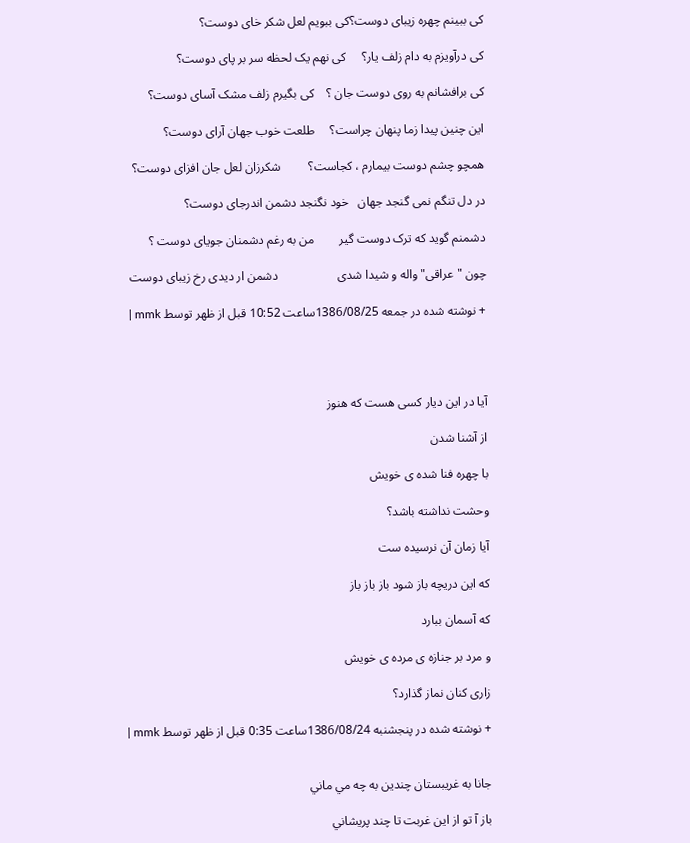کی ببینم چهره زیبای دوست؟کی ببویم لعل شکر خای دوست؟

کی درآویزم به دام زلف یار؟     کی نهم یک لحظه سر بر پای دوست؟

کی برافشانم به روی دوست جان ؟    کی بگیرم زلف مشک آسای دوست؟

این چنین پیدا زما پنهان چراست؟     طلعت خوب جهان آرای دوست؟

همچو چشم دوست بیمارم ، کجاست؟         شکرزان لعل جان افزای دوست؟

در دل تنگم نمی گنجد جهان   خود نگنجد دشمن اندرجای دوست؟

دشمنم گوید که ترک دوست گیر        من به رغم دشمنان جویای دوست ؟

چون "عراقی" واله و شیدا شدی                   دشمن ار دیدی رخ زیبای دوست

+ نوشته شده در جمعه 1386/08/25ساعت 10:52 قبل از ظهر توسط mmk |




آیا در این دیار کسی هست که هنوز

از آشنا شدن

با چهره فنا شده ی خویش

وحشت نداشته باشد؟

آیا زمان آن نرسیده ست

که این دریچه باز شود باز باز باز

که آسمان ببارد

و مرد بر جنازه ی مرده ی خویش

زاری کنان نماز گذارد؟

+ نوشته شده در پنجشنبه 1386/08/24ساعت 0:35 قبل از ظهر توسط mmk |


جانا به غريبستان چندين به چه مي ماني

باز آ تو از اين غربت تا چند پريشاني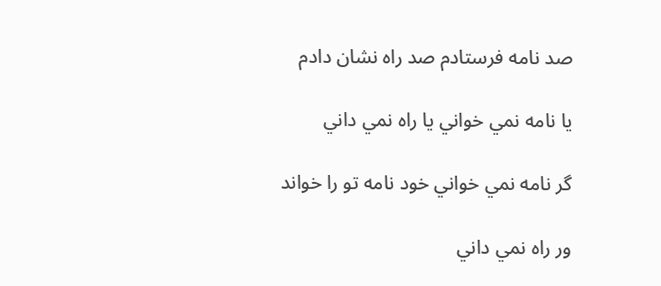صد نامه فرستادم صد راه نشان دادم

يا نامه نمي خواني يا راه نمي داني

گر نامه نمي خواني خود نامه تو را خواند

ور راه نمي داني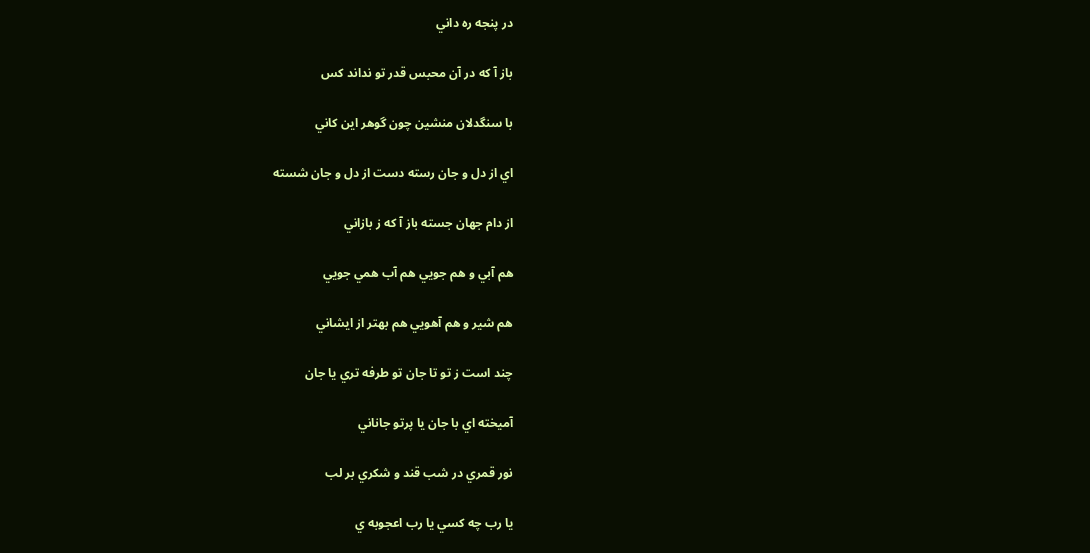در پنجه ره داني

باز آ كه در آن محبس قدر تو نداند كس

با سنگدلان منشين چون گوهر اين كاني

اي از دل و جان رسته دست از دل و جان شسته

از دام جهان جسته باز آ كه ز بازاني

هم آبي و هم جويي هم آب همي جويي

هم شير و هم آهويي هم بهتر از ايشاني

چند است ز تو تا جان تو طرفه تري يا جان

آميخته اي با جان يا پرتو جاناني

نور قمري در شب قند و شكري بر لب

يا رب چه كسي يا رب اعجوبه ي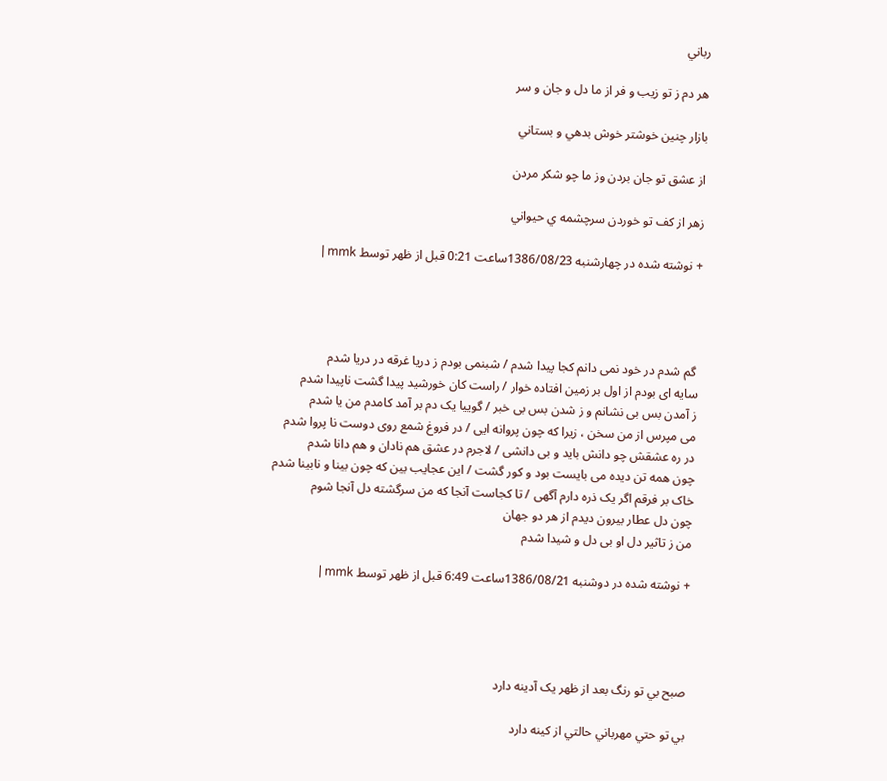رباني

هر دم ز تو زيب و فر از ما دل و جان و سر

بازار چنين خوشتر خوش بدهي و بستاني

از عشق تو جان بردن وز ما چو شكر مردن

زهر از كف تو خوردن سرچشمه ي حيواني

+ نوشته شده در چهارشنبه 1386/08/23ساعت 0:21 قبل از ظهر توسط mmk |




 گم شدم در خود نمی دانم کجا پیدا شدم / شبنمی بودم ز دریا غرقه در دریا شدم
سایه ای بودم از اول بر زمین افتاده خوار / راست کان خورشید پیدا گشت ناپیدا شدم
ز آمدن بس بی نشانم و ز شدن بس بی خبر / گوییا یک دم بر آمد کامدم من یا شدم
می مپرس از من سخن ، زیرا که چون پروانه ایی / در فروغ شمع روی دوست نا پروا شدم
در ره عشقش چو دانش باید و بی دانشی / لاجرم در عشق هم نادان و هم دانا شدم
چون همه تن دیده می بایست بود و کور گشت / این عجایب بین که چون بینا و نابینا شدم
خاک بر فرقم اگر یک ذره دارم آگهی / تا کجاست آنجا که من سرگشته دل آنجا شوم
چون دل عطار بیرون دیدم از هر دو جهان
من ز تاثیر دل او بی دل و شیدا شدم

+ نوشته شده در دوشنبه 1386/08/21ساعت 6:49 قبل از ظهر توسط mmk |




صبح بي تو رنگ بعد از ظهر يک آدينه دارد

بي تو حتي مهرباني حالتي از کينه دارد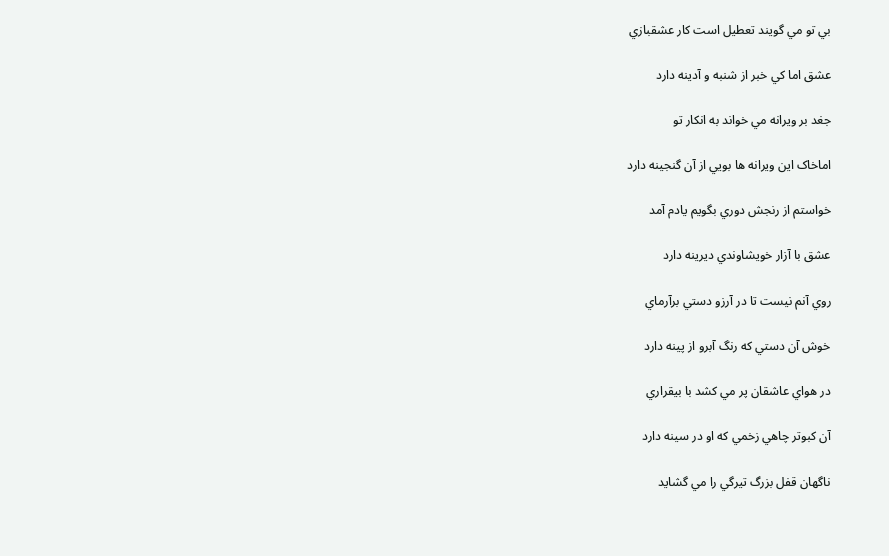بي تو مي گويند تعطيل است کار عشقبازي

عشق اما کي خبر از شنبه و آدينه دارد

جغد بر ويرانه مي خواند به انکار تو

اماخاک اين ويرانه ها بويي از آن گنجينه دارد

خواستم از رنجش دوري بگويم يادم آمد

عشق با آزار خويشاوندي ديرينه دارد

روي آنم نيست تا در آرزو دستي برآرماي

خوش آن دستي که رنگ آبرو از پينه دارد

در هواي عاشقان پر مي کشد با بيقراري

آن کبوتر چاهي زخمي که او در سينه دارد

ناگهان قفل بزرگ تيرگي را مي گشايد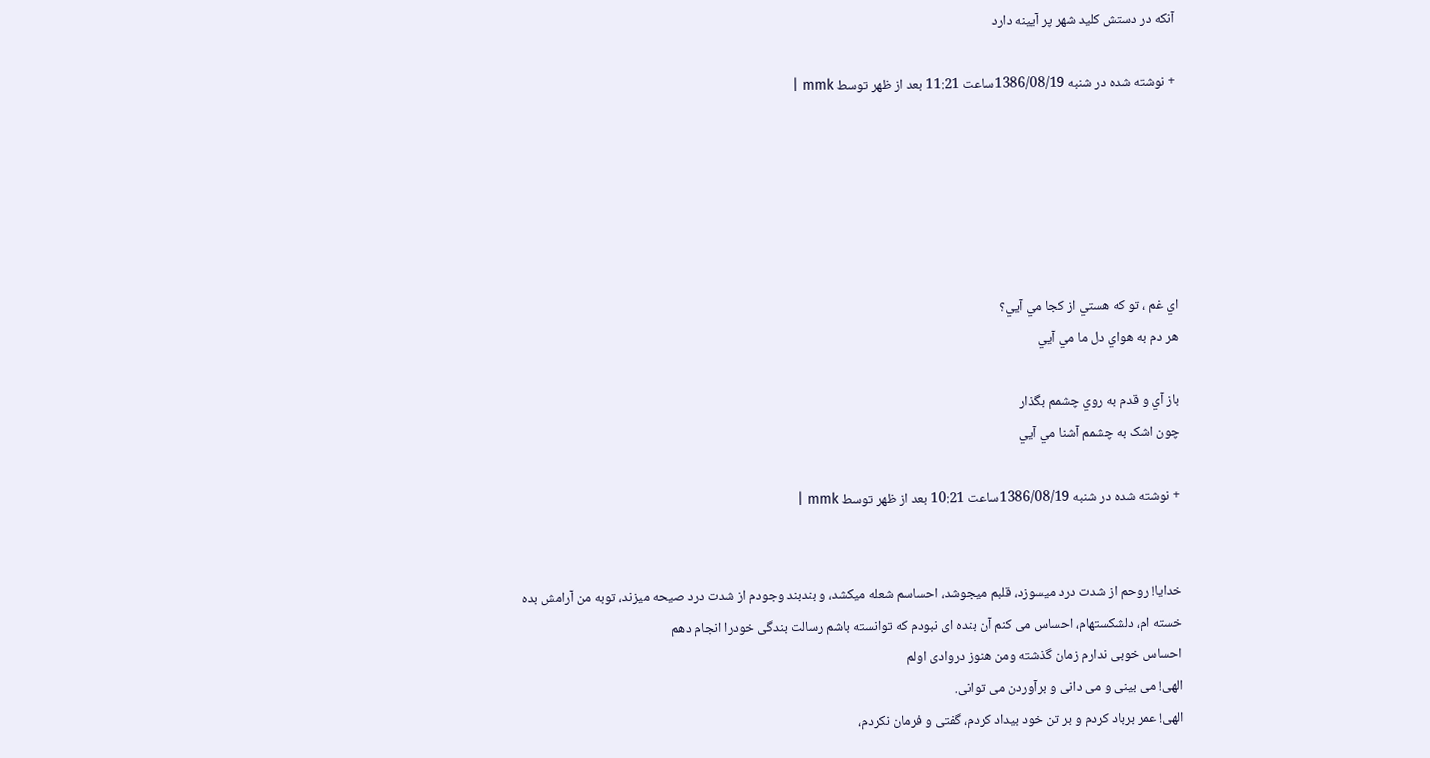آنکه در دستش کليد شهر پر آيينه دارد

+ نوشته شده در شنبه 1386/08/19ساعت 11:21 بعد از ظهر توسط mmk |






اي غم ، تو که هستي از کجا مي آيي؟
هر دم به هواي دل ما مي آيي

باز آي و قدم به روي چشمم بگذار
چون اشک به چشمم آشنا مي آيي

+ نوشته شده در شنبه 1386/08/19ساعت 10:21 بعد از ظهر توسط mmk |


خدايا! روحم از شدت درد ميسوزد، قلبم ميجوشد، احساسم شعله ميكشد، و بندبند وجودم از شدت درد صيحه ميزند، توبه من آرامش بده
خسته ام، دلشكستهام، احساس می کنم آن بنده ای نبودم که توانسته باشم رسالت بندگی خودرا انجام دهم
احساس خوبی ندارم زمان گذشته ومن هنوز دروادی اولم
الهی! می بینی و می دانی و برآوردن می توانی.
الهی! عمر برباد کردم و بر تن خود بیداد کردم، گفتی و فرمان نکردم،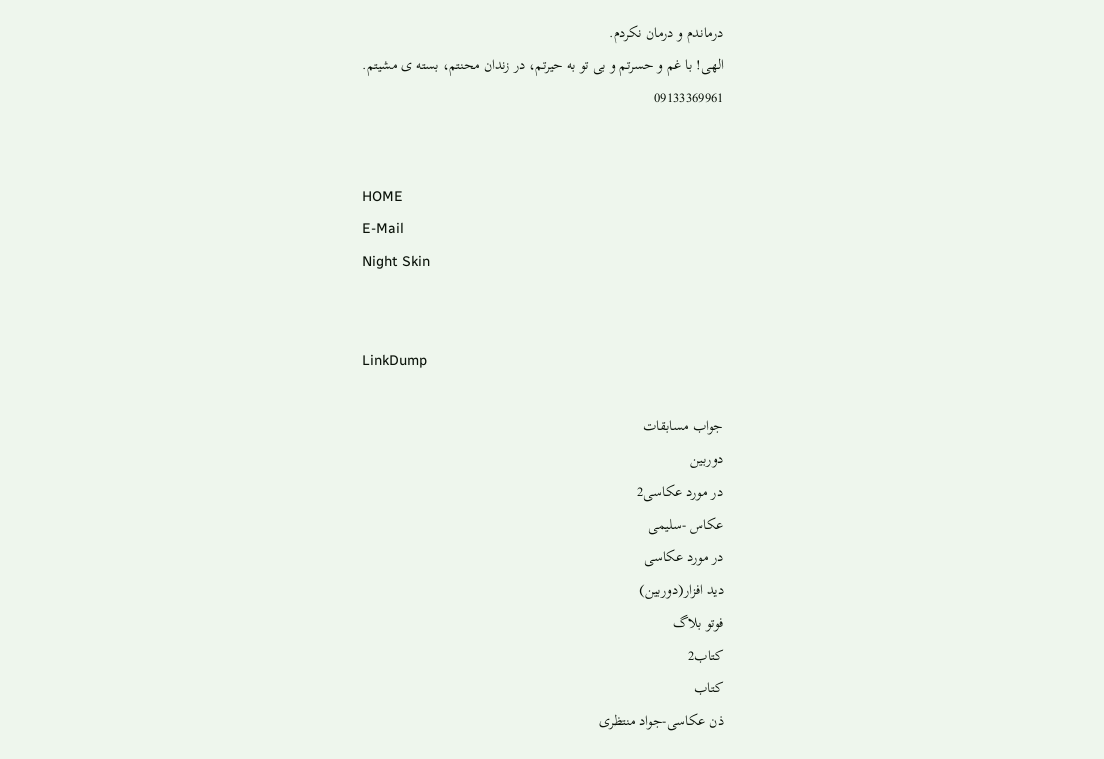درماندم و درمان نکردم.
الهی! با غم و حسرتم و بی تو به حیرتم، در زندان محنتم، بسته ی مشیتم.
09133369961


HOME
E-Mail
Night Skin


LinkDump

جواب مسابقات
دوربین
در مورد عکاسی2
عکاس -سلیمی
در مورد عکاسی
دید افزار(دوربین)
فوتو بلاگ
کتاب2
کتاب
ذن عکاسی-جواد منتظری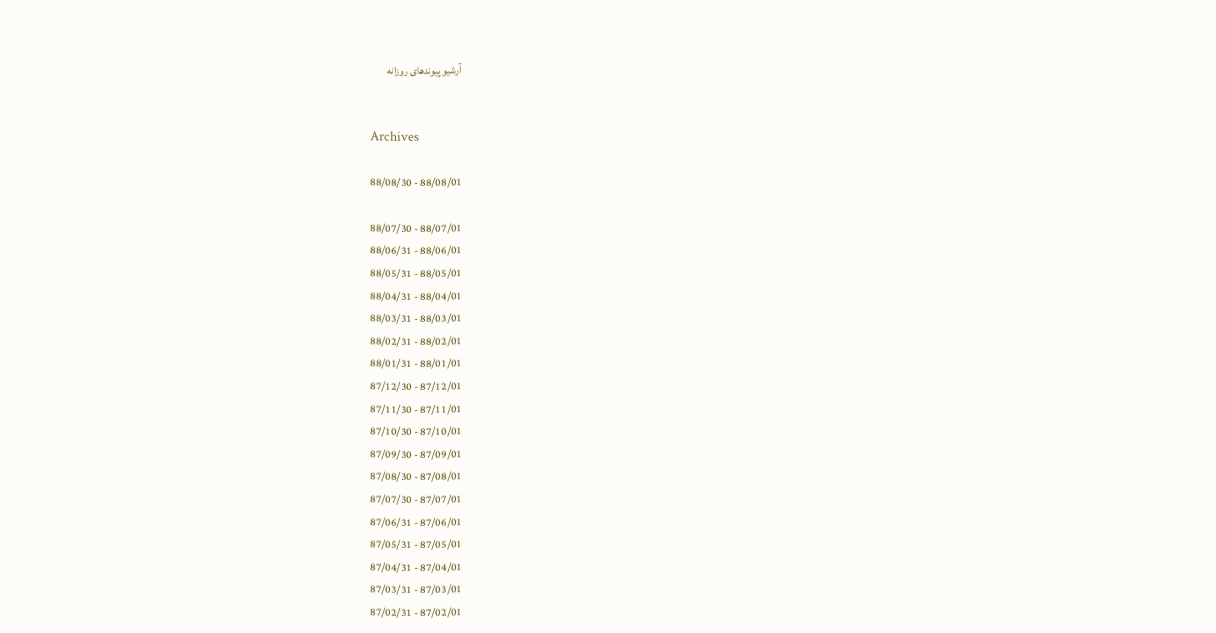آرشیو پیوندهای روزانه


Archives

88/08/01 - 88/08/30

88/07/01 - 88/07/30
88/06/01 - 88/06/31
88/05/01 - 88/05/31
88/04/01 - 88/04/31
88/03/01 - 88/03/31
88/02/01 - 88/02/31
88/01/01 - 88/01/31
87/12/01 - 87/12/30
87/11/01 - 87/11/30
87/10/01 - 87/10/30
87/09/01 - 87/09/30
87/08/01 - 87/08/30
87/07/01 - 87/07/30
87/06/01 - 87/06/31
87/05/01 - 87/05/31
87/04/01 - 87/04/31
87/03/01 - 87/03/31
87/02/01 - 87/02/31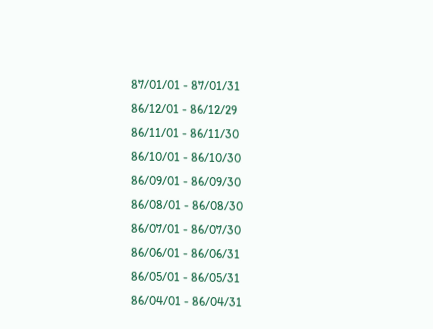87/01/01 - 87/01/31
86/12/01 - 86/12/29
86/11/01 - 86/11/30
86/10/01 - 86/10/30
86/09/01 - 86/09/30
86/08/01 - 86/08/30
86/07/01 - 86/07/30
86/06/01 - 86/06/31
86/05/01 - 86/05/31
86/04/01 - 86/04/31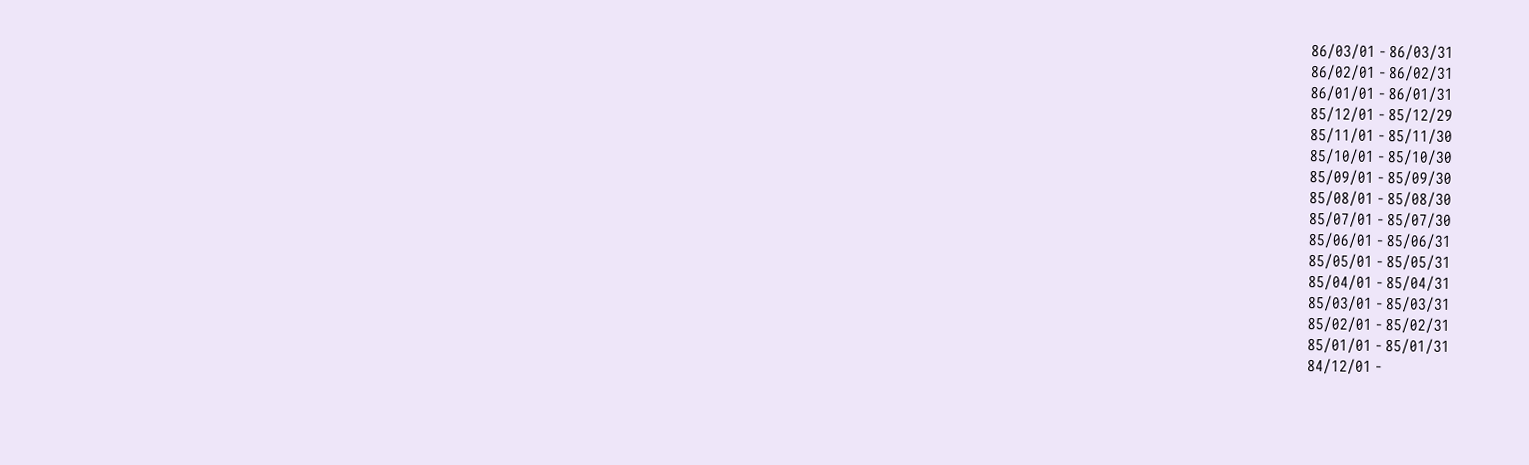86/03/01 - 86/03/31
86/02/01 - 86/02/31
86/01/01 - 86/01/31
85/12/01 - 85/12/29
85/11/01 - 85/11/30
85/10/01 - 85/10/30
85/09/01 - 85/09/30
85/08/01 - 85/08/30
85/07/01 - 85/07/30
85/06/01 - 85/06/31
85/05/01 - 85/05/31
85/04/01 - 85/04/31
85/03/01 - 85/03/31
85/02/01 - 85/02/31
85/01/01 - 85/01/31
84/12/01 -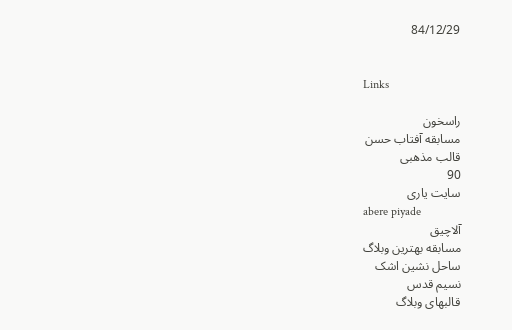84/12/29


Links

راسخون
مسابقه آفتاب حسن
قالب مذهبی
90
سایت یاری
abere piyade
آلاچیق
مسابقه بهترین وبلاگ
ساحل نشین اشک
نسیم قدس
قالبهای وبلاگ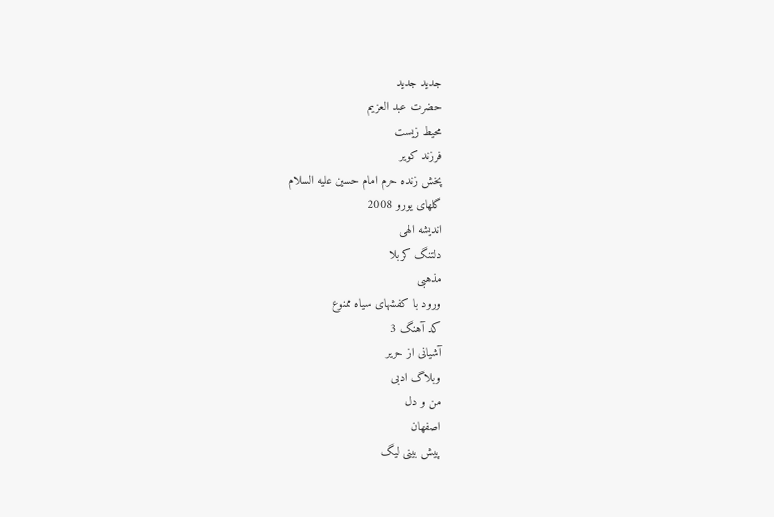جدید جدید
حضرت عبد العزیم
محیط زیست
فرزند کویر
پخش زنده حرم امام حسین علیه السلام
گلهای یورو 2008
اندیشه الهی
دلتنگ کربلا
مذهبی
ورود با کفشهای سیاه ممنوع
کد آهنگ 3
آشیانی از حریر
وبلاگ ادبی
من و دل
اصفهان
پیش بینی لیگ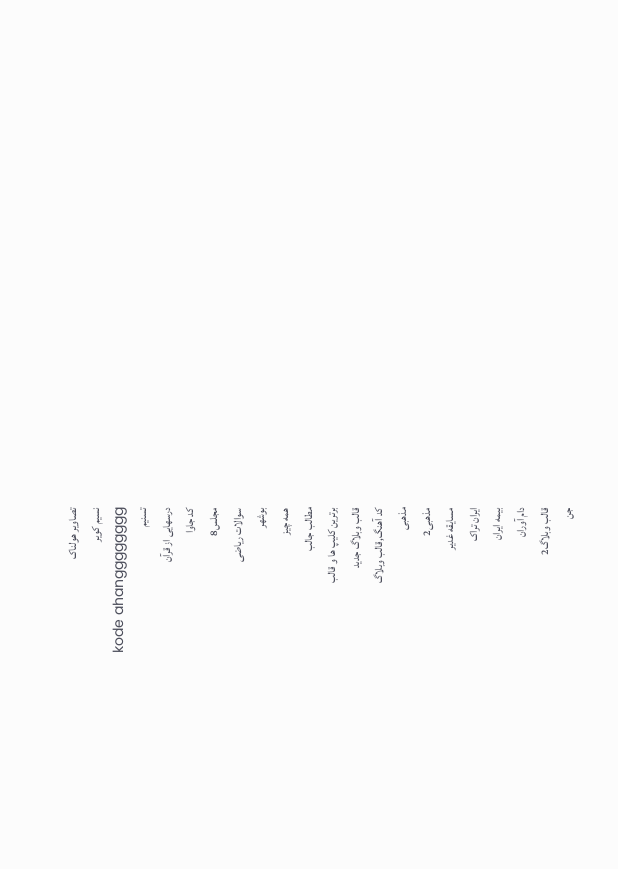تصاویر هولناک
نسیم کویر
kode ahangggggggg
تسنیم
درسهایی از قرآن
کد جاوا
مجلس8
سوالات ریاضی
بوشهر
همه چیز
مطالب جالب
برترین کلیپ ها و قالب
قالب وبلاگ جدید
کد آهنگ,قالب وبلاگ
مذهبی
مذهبی2
مسایقه غدیر
ایران تراک
بیمه ایران
دام آوران
قالب وبلاگ2
جن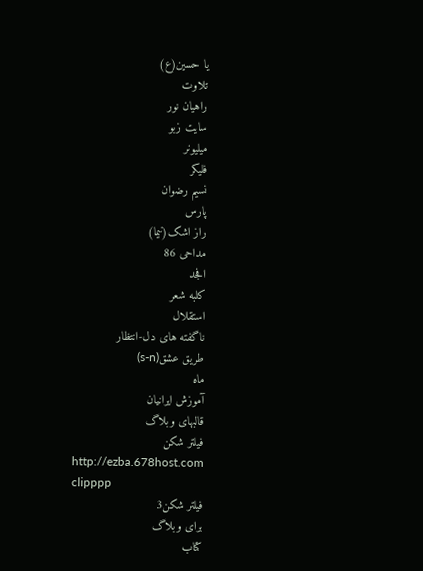یا حسین(ع)
تلاوت
راهیان نور
سایت زبو
میلیونر
فلیکر
نسیم رضوان
پارس
راز اشک(نیما)
مداحی 86
افجد
کلبه شعر
استقلال
ناگفته های دل-انتظار
طریق عشق(s-n)
ماه
آموزش ایرانیان
قالبهای وبلاگ
فیلتر شکن
http://ezba.678host.com
clipppp
فیلتر شکن3
برای وبلاگ
کتاب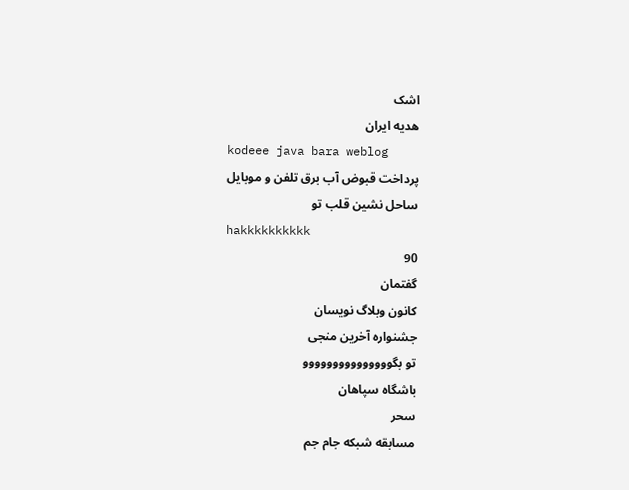اشک
هدیه ایران
kodeee java bara weblog
پرداخت قبوض آب برق تلفن و موبایل
ساحل نشین قلب تو
hakkkkkkkkkk
90
گفتمان
کانون وبلاگ نویسان
جشنواره آخرین منجی
تو بگووووووووووووووو
باشگاه سپاهان
سحر
مسابقه شبکه جام جم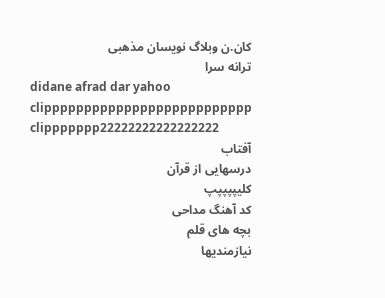کان.ن وبلاگ نویسان مذهبی
ترانه سرا
didane afrad dar yahoo
clipppppppppppppppppppppppppp
clippppppp22222222222222222
آفتاب
درسهایی از قرآن
کلیپپپپپ
کد آهنگ مداحی
بچه های قلم
نیازمندیها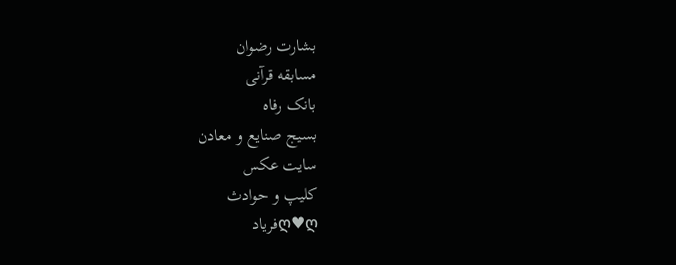بشارت رضوان
مسابقه قرآنی
بانک رفاه
بسیج صنایع و معادن
سایت عکس
کلیپ و حوادث
ღ♥ღفریاد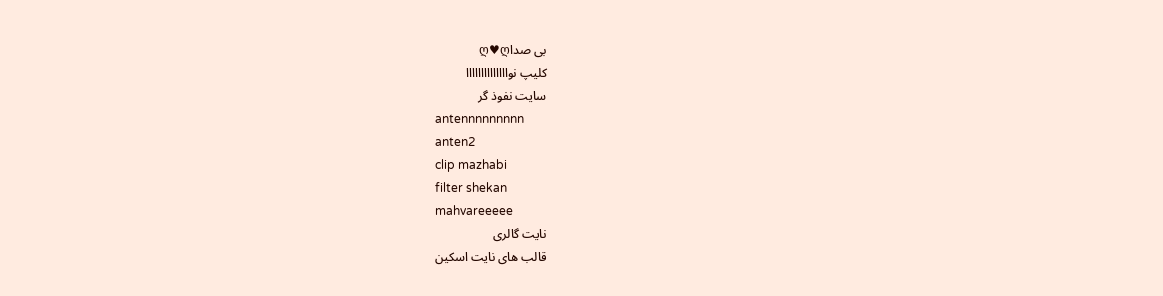بی صداღ♥ღ
کلیپ نواااااااااااااا
سایت نفوذ گر
antennnnnnnnn
anten2
clip mazhabi
filter shekan
mahvareeeee
نایت گالری
قالب های نایت اسکین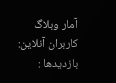آمار وبلاگ
کاربران آنلاین:
بازديدها :